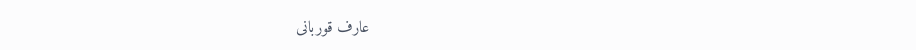عارف قوربانی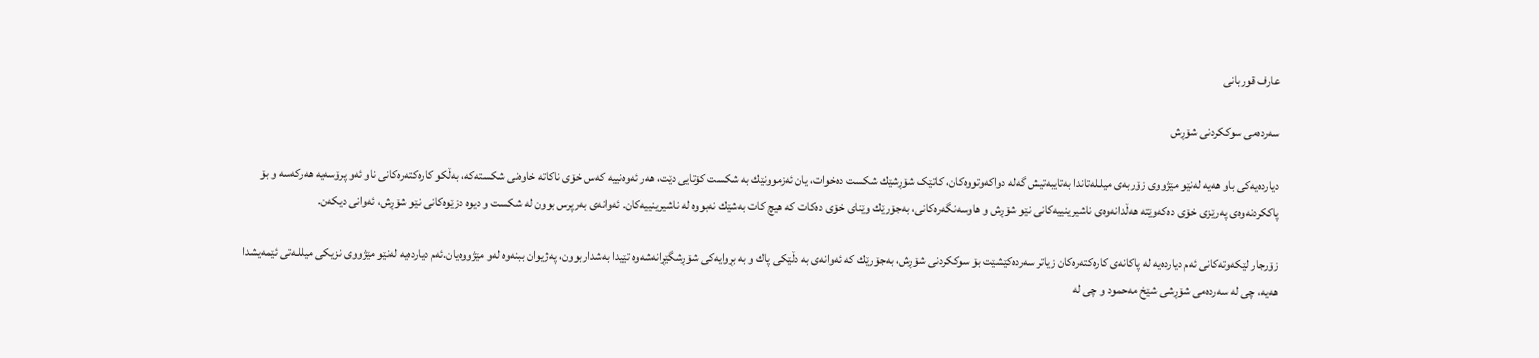عارف قوربانی

سه‌رده‌می سوككردنی شۆڕش

دیارده‌یه‌كی باو هه‌یه‌ له‌نێو مێژووی زۆربه‌ی میلـله‌تاندا به‌تایبه‌تیش گه‌لە‌ دواكه‌وتووه‌كان، كاتێک‌ شۆڕشێك شكست ده‌خوات، یان ئە‌زموونێك به ‌شكست كۆتایی دێت، هه‌ر ئەوە‌‌نییه‌ كه‌س خۆی ناكاته‌ خاوه‌نی شكسته‌كه‌، به‌ڵكو كاره‌كته‌ره‌كانی ناو ئەو پرۆسه‌یه‌ هه‌ركه‌سه‌ و بۆ پاككردنه‌وه‌ی په‌رێزی خۆی ده‌كه‌وێته‌ هه‌ڵدانه‌وه‌ی ناشیرینییه‌كانی نێو شۆڕش و هاوسه‌نگه‌ره‌كانی، به‌جۆرێك وێنای خۆی ده‌كات كه‌ هیچ كات به‌شێك نه‌بووه‌ له‌ ناشیرینییه‌كان. ئه‌وانه‌ی به‌رپرس بوون له‌ شكست و دیوە‌ دزێوه‌كانی نێو شۆڕش، ئە‌وانی دیکەن.

زۆرجار لێكه‌وته‌كانی ئه‌م دیارده‌یه‌ له‌ پاكانه‌ی كاره‌كته‌ره‌كان زیاتر سه‌رده‌كێشێت بۆ سوككردنی شۆڕش، به‌جۆرێك كه‌ ئه‌وانه‌ی به ‌دڵێكی پاك و به‌ بڕوایه‌كی شۆڕشگێڕانه‌شه‌وه‌ تێیدا به‌شداربوون، په‌ژیوان ببنه‌وه‌ له‌و مێژووه‌یان.ئه‌م دیارده‌یه‌ له‌نێو مێژووی نزیكی میللـه‌تی ئێمەیشدا هه‌یه‌، چی له ‌سه‌رده‌می شۆڕشی شێخ مه‌حمود و چی له‌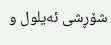شۆڕشی ئە‌یلول و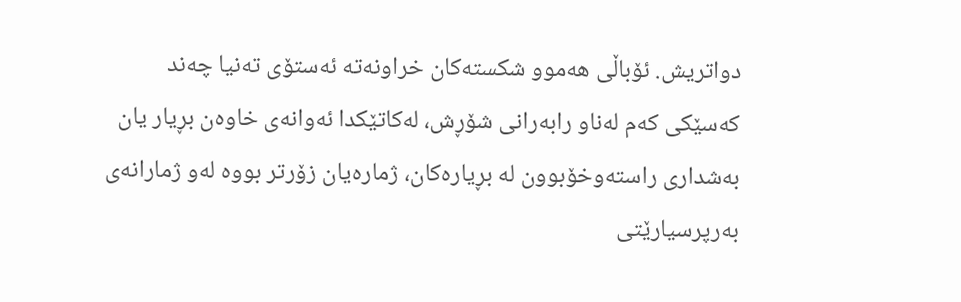دواتریش. ئۆباڵی هه‌موو شكسته‌كان خراونەتە‌ ئه‌ستۆی ته‌نیا چه‌ند كه‌سێكی كه‌م له‌ناو رابه‌رانی شۆڕش، له‌كاتێكدا ئه‌وانه‌ی خاوه‌ن بڕیار یان به‌شداری راسته‌وخۆبوون له‌ بڕیاره‌كان، ژماره‌یان زۆرتر بووه‌ له‌و ژمارانه‌ی به‌رپرسیارێتی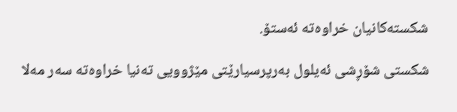شكسته‌كانیان خراوەتە ئەستۆ.

شكستی شۆڕشی ئە‌یلول به‌رپرسیارێتی مێژوویی ته‌نیا خراوه‌ته ‌سه‌ر مه‌لا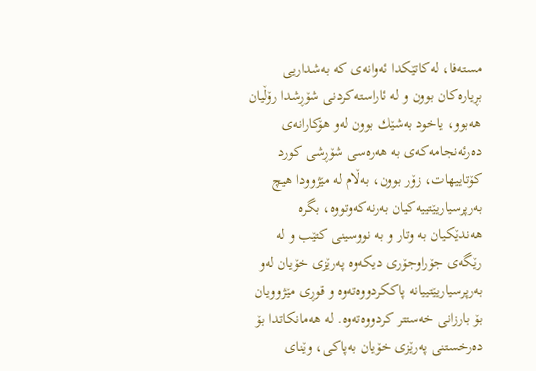مسته‌فا، له‌كاتێكدا ئه‌وانه‌ی كه‌ به‌شداریی بڕیاره‌كان بوون و له‌ ئاراسته‌كردنی شۆڕشدا رۆڵیان هه‌بوو، یاخود به‌شێك بوون له‌و هۆكارانه‌ی ده‌رئە‌نجامه‌كه‌ی به‌ هه‌ره‌سی شۆڕشی كورد كۆتاییهات، زۆر بوون، به‌ڵام له ‌مێژوودا هیچ به‌رپرسیاریێتییه‌كیان به‌رنه‌كه‌وتووه‌، بگره‌ هه‌ندێكیان به‌ وتار و به‌ نووسینی كتێب و له‌ رێگەی جۆراوجۆری دیکەوە‌ په‌رێزی خۆیان له‌و به‌رپرسیاریێتییانه‌ پاككردووەته‌وه ‌و قوڕی مێژوویان بۆ بارزانی خه‌ستتر كردووەته‌وه‌. له‌ هه‌مانكاتدا بۆ ده‌رخستنی په‌رێزی خۆیان به‌پاكی، وێنای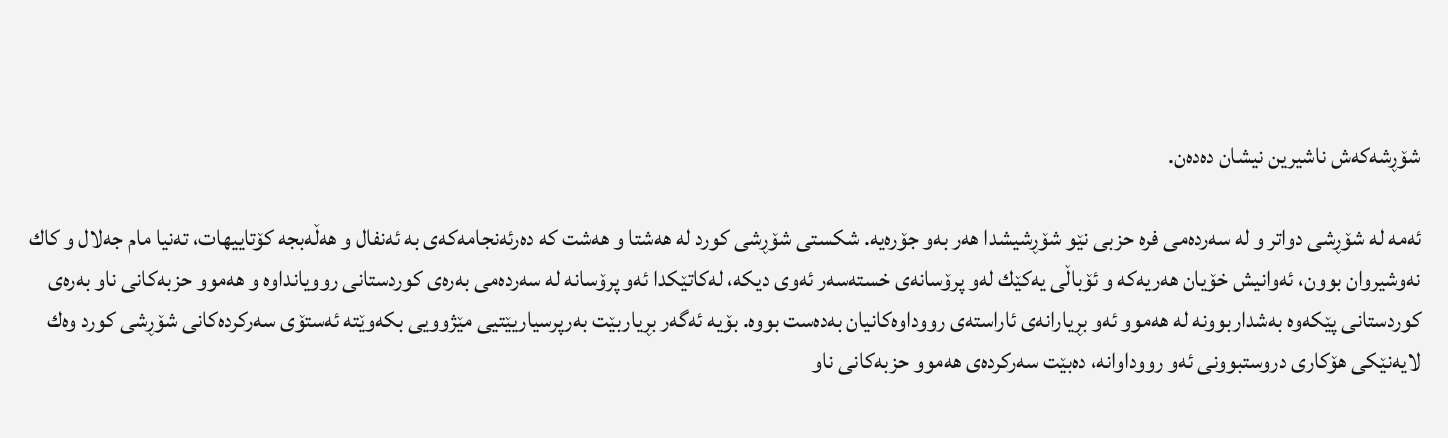شۆڕشه‌كه‌ش ناشیرین نیشان دەده‌ن.

ئه‌مه‌ له‌ شۆڕشی دواتر و له ‌سه‌رده‌می فره ‌حزبی نێو شۆڕشیشدا هه‌ر به‌و جۆره‌یه‌. شكستی شۆڕشی كورد له‌ هه‌شتا و هه‌شت كه‌ ده‌رئە‌نجامه‌كه‌ی به‌ ئه‌نفال و هه‌ڵه‌بجه‌ كۆتاییهات، ته‌نیا مام جه‌لال و كاك نه‌وشیروان بوون، ئه‌وانیش خۆیان هه‌ریه‌كه ‌و ئۆباڵی یه‌كێك له‌و پرۆسانه‌ی خسته‌سه‌ر ئە‌وی دیکە، له‌كاتێكدا ئه‌و پرۆسانه‌ له ‌سه‌رده‌می به‌ره‌ی كوردستانی روویانداوه ‌و هه‌موو حزبه‌كانی ناو به‌ره‌ی كوردستانی پێكه‌وه‌ به‌شداربوونه‌ له‌ هه‌موو ئه‌و بڕیارانه‌ی ئاراسته‌ی رووداوه‌كانیان به‌ده‌ست بووه‌. بۆیه‌ ئه‌گه‌ر بڕیاربێت به‌رپرسیاریێتیی مێژوویی بكه‌وێته‌ ئه‌ستۆی سه‌ركرده‌كانی شۆڕشی كورد وه‌ك لایه‌نێكی هۆكاری دروستبوونی ئه‌و رووداوانه‌، ده‌بێت سه‌ركرده‌ی هه‌موو حزبه‌كانی ناو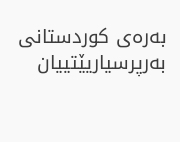به‌ره‌ی كوردستانی به‌رپرسیاریێتییان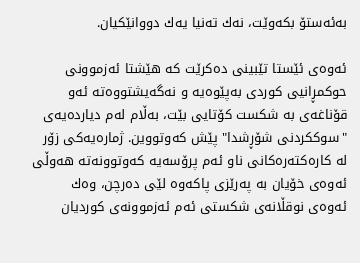به‌ئه‌ستۆ بكه‌وێت، نه‌ك ته‌نیا یه‌ك دووانێكیان.

ئه‌وه‌ی ئێستا تێبینی ده‌كرێت كه‌ هێشتا ئە‌زموونی حوكمڕانیی كوردی به‌پێوه‌یه‌ و نه‌گه‌یشتووەته‌ ئه‌و قۆناغه‌ی به ‌شكست كۆتایی بێت، به‌ڵام له‌م دیارده‌یه‌ی "سوككردنی شۆڕشدا" پێش كه‌وتووین. ژماره‌یه‌كی زۆر له‌ كاره‌كته‌ره‌كانی ناو ئه‌م پرۆسه‌یه‌ كه‌وتوونه‌ته‌ هه‌وڵی ئه‌وه‌ی خۆیان به‌ په‌رێزی پاكه‌وه‌ لێی ده‌رچن، وه‌ك ئە‌وه‌ی نوقڵانه‌ی شكستی ئە‌م ئه‌زموونه‌ی كوردیان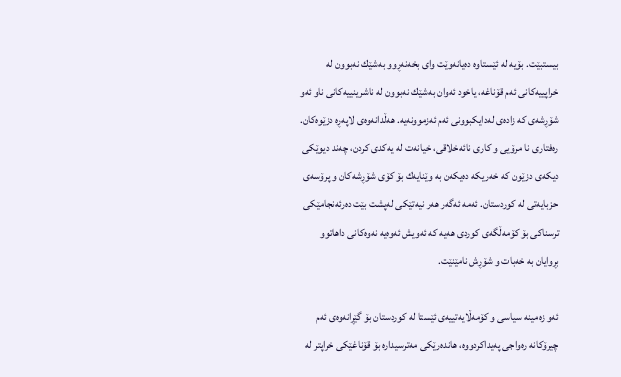بیستبێت. بۆیه‌ له‌ ئێستاوه‌ ده‌یانه‌وێت وای بخه‌نه‌ڕوو به‌شێك نه‌بوون له‌ خراپییه‌كانی ئه‌م قۆناغه‌، یاخود ئه‌وان به‌شێك نه‌بوون له‌ ناشرینییه‌كانی ناو ئه‌و شۆڕشه‌ی كه‌ زاده‌ی له‌دایكبوونی ئه‌م ئە‌زموونه‌یه‌. هه‌ڵدانه‌وه‌ی لاپه‌ڕه‌ دزێوه‌كان. ره‌فتاری نا مرۆیی و كاری نائەخلاقی، خیانه‌ت له ‌یه‌كدی کردن، چه‌ند دیوێكی دیکەی دزێون كه‌ خه‌ریكه‌ ده‌یكه‌ن به‌ وێنایه‌ك بۆ كۆی شۆڕشه‌كان و پرۆسه‌ی حزبایه‌تی له‌ كوردستان. ئە‌مه‌ ئە‌گه‌ر هه‌ر نیه‌تێكی له‌پشت بێت ده‌رئە‌نجامێكی ترسناكی بۆ كۆمه‌ڵگه‌ی كوردی هه‌یه‌ كه‌ ئە‌ویش ئه‌وه‌یه‌ نه‌وه‌كانی داهاتوو بڕوایان به‌ خه‌بات و شۆڕش نامێنێت.

ئه‌و زه‌مینه‌ سیاسی و كۆمه‌ڵایه‌تییه‌ی ئێستا له‌ كوردستان بۆ گێڕانه‌وه‌ی ئه‌م چیرۆكانه‌ ره‌واجی په‌یداكردووه‌، هانده‌رێكی مه‌ترسیداره‌ بۆ قۆناغێكی خراپتر له‌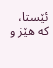ئێستا، كه‌ هێز و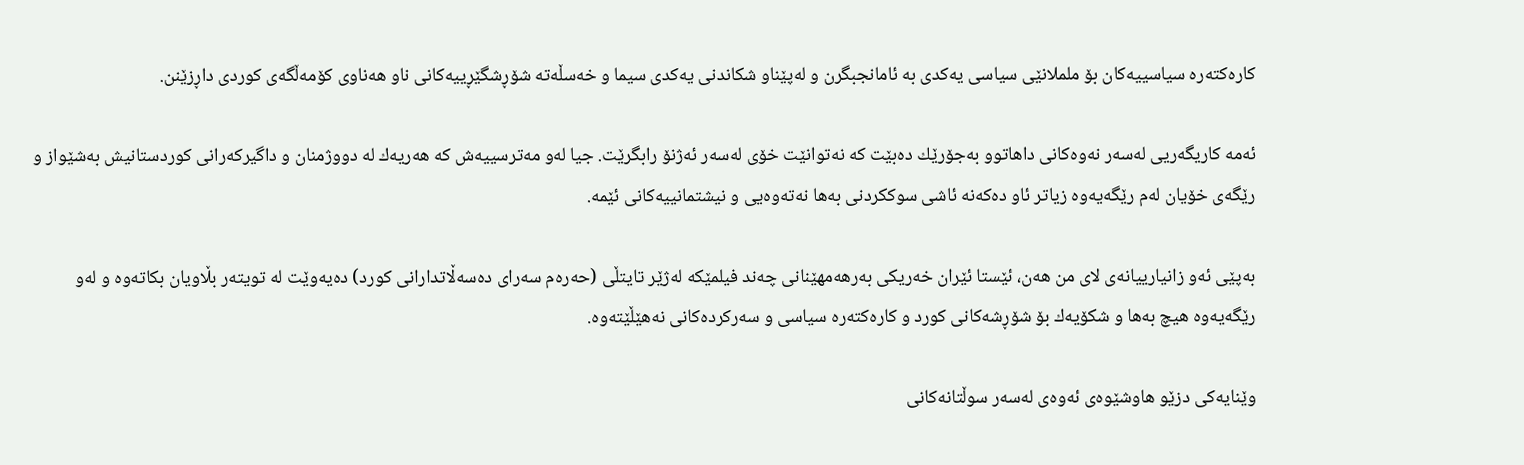كاره‌كته‌ره‌ سیاسییه‌كان بۆ ململانێی سیاسی یه‌كدی به‌ ئامانجبگرن و له‌پێناو شكاندنی یه‌كدی سیما و خه‌سڵه‌ته‌ شۆڕشگێڕییه‌كانی ناو هه‌ناوی كۆمه‌ڵگه‌ی كوردی داڕزێنن.

ئه‌مه‌ كاریگه‌ریی له‌سه‌ر نه‌وه‌كانی داهاتوو به‌جۆرێك ده‌بێت كه‌ نه‌توانێت‌ خۆی له‌سه‌ر ئە‌ژنۆ رابگرێت. جیا له‌و مه‌ترسییه‌ش كه‌ هه‌ریه‌ك له‌ دووژمنان و داگیركه‌رانی كوردستانیش به‌شێواز و رێگەی خۆیان له‌م رێگه‌یه‌وه‌ زیاتر ئاو ده‌كه‌نه‌ ئاشی سوككردنی به‌ها نه‌ته‌وه‌یی و نیشتمانییه‌كانی ئێمه‌.

به‌پێی ئە‌و زانیارییانه‌ی لای من هه‌ن، ئێستا ئێران خه‌ریكی به‌رهه‌مهێنانی چه‌ند فیلمێكه‌ له‌ژێر تایتڵی (حه‌ره‌م سه‌رای ده‌سه‌ڵاتدارانی كورد) ده‌یه‌وێت‌ له‌ تویته‌ر بڵاویان بكاته‌وه ‌و له‌و رێگه‌یه‌وه‌ هیچ به‌ها و شكۆیه‌ك بۆ شۆڕشه‌كانی كورد و كاره‌كته‌ره‌ سیاسی و سه‌ركرده‌كانی نه‌هێڵێته‌وه‌.

وێنایه‌كی دزێو هاوشێوه‌ی ئه‌وه‌ی له‌سه‌ر سوڵتانه‌كانی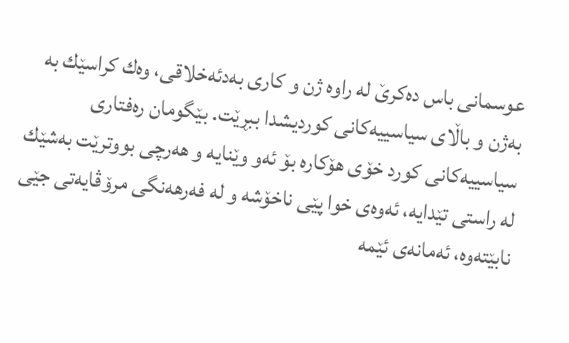عوسمانی باس ده‌كرێ له‌ راوه‌ ژن و كاری به‌دئە‌خلاقی، وه‌ك كراسێك به‌ به‌ژن و باڵای سیاسییه‌كانی كوردیشدا ببڕێت. بێگومان ره‌فتاری سیاسییه‌كانی كورد خۆی هۆكاره‌ بۆ ئه‌و وێنایه‌ و هه‌رچی بووترێت به‌شێك له‌ راستی تێدایە‌، ئه‌وه‌ی خوا پێی ناخۆشه‌ و له‌ فه‌رهه‌نگی مرۆڤایه‌تی جێی نابێته‌وه‌، ئه‌مانه‌ی ئێمه‌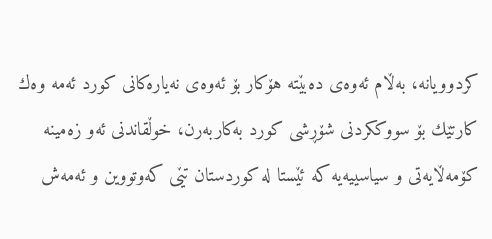كردوویانه‌، به‌ڵام ئه‌وه‌ی ده‌بێته‌ هۆكار بۆ ئه‌وه‌ی نه‌یاره‌كانی كورد ئه‌مه‌ وه‌ك كارتێك بۆ سووككردنی شۆڕشی كورد به‌كاربه‌رن، خوڵقاندنی ئه‌و زه‌مینه‌ كۆمه‌ڵایه‌تی و سیاسییه‌یه‌ كه‌ ئێستا له‌ كوردستان تێی كه‌وتووین و ئه‌مه‌ش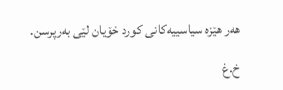هه‌ر هێزه‌ سیاسییه‌كانی كورد خۆیان لێی به‌رپرسن.

خ.غ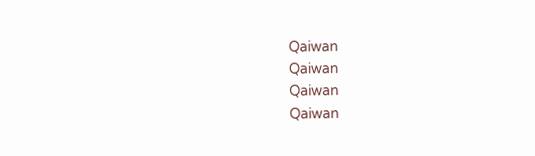Qaiwan
Qaiwan
Qaiwan
Qaiwan